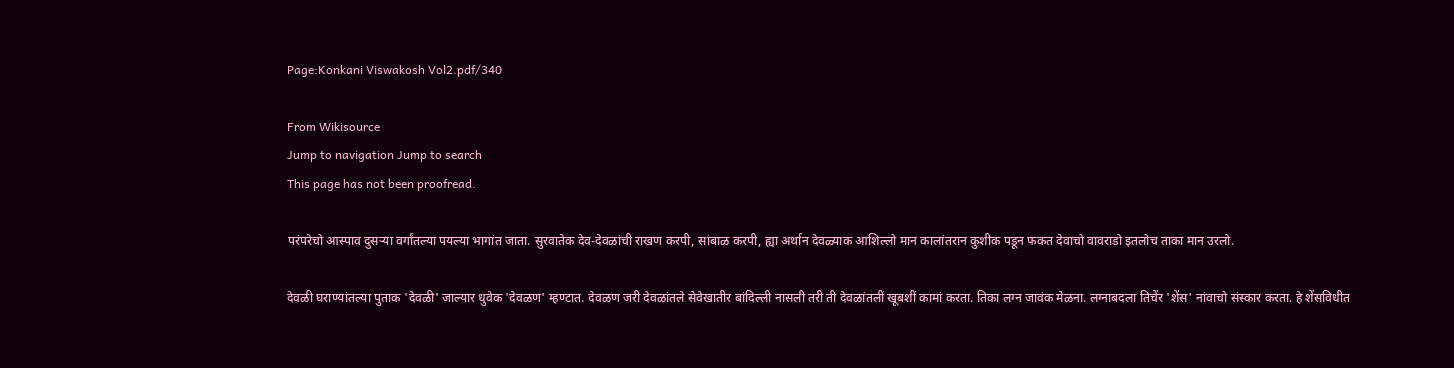Page:Konkani Viswakosh Vol2.pdf/340

From Wikisource
Jump to navigation Jump to search
This page has not been proofread.

परंपरेचो आस्पाव दुसऱ्या वर्गांतल्या पयल्या भागांत जाता. सुरवातेक देव-देवळांची राखण करपी, सांबाळ करपी, ह्या अर्थान देवळ्याक आशिल्लो मान कालांतरान कुशीक पडून फकत देवाचो वावराडो इतलोच ताका मान उरलो.

देवळी घराण्यांतल्या पुताक 'देवळी' जाल्यार धुवेक 'देवळण' म्हण्टात. देवळण जरी देवळांतले सेवेखातीर बांदिल्ली नासली तरी ती देवळांतलीं खूबशीं कामां करता. तिका लग्न जावंक मेळना. लग्नाबदला तिचेंर 'शेंस' नांवाचो संस्कार करता. हे शेंसविधीत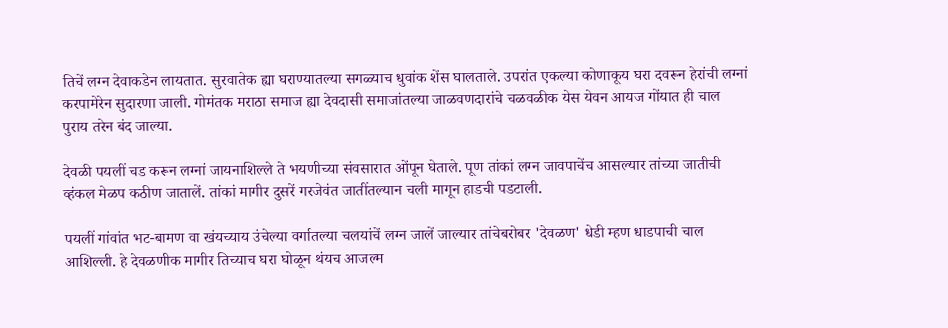तिचें लग्न देवाकडेन लायतात. सुरवातेक ह्या घराण्यातल्या सगळ्याच धुवांक शेंस घालताले. उपरांत एकल्या कोणाकूय घरा दवरून हेरांची लग्नां करपामेरेन सुदारणा जाली. गोमंतक मराठा समाज ह्या देवदासी समाजांतल्या जाळवणदारांचे चळवळीक येस येवन आयज गोंयात ही चाल पुराय तरेन बंद जाल्या.

देवळी पयलीं चड करून लग्नां जायनाशिल्ले ते भयणीच्या संवसारात ओंपून घेताले. पूण तांकां लग्न जावपाचेंच आसल्यार तांच्या जातीची व्हंकल मेळप कठीण जातालें. तांकां मागीर दुसरें गरजेवंत जातींतल्यान चली मागून हाडची पडटाली.

पयलीं गांवांत भट-बामण वा खंयच्याय उंचेल्या वर्गातल्या चलयांचें लग्न जालें जाल्यार तांचेबरोबर 'देवळण' धेडी म्हण धाडपाची चाल आशिल्ली. हे देवळणीक मागीर तिच्याच घरा घोळून थंयच आजल्म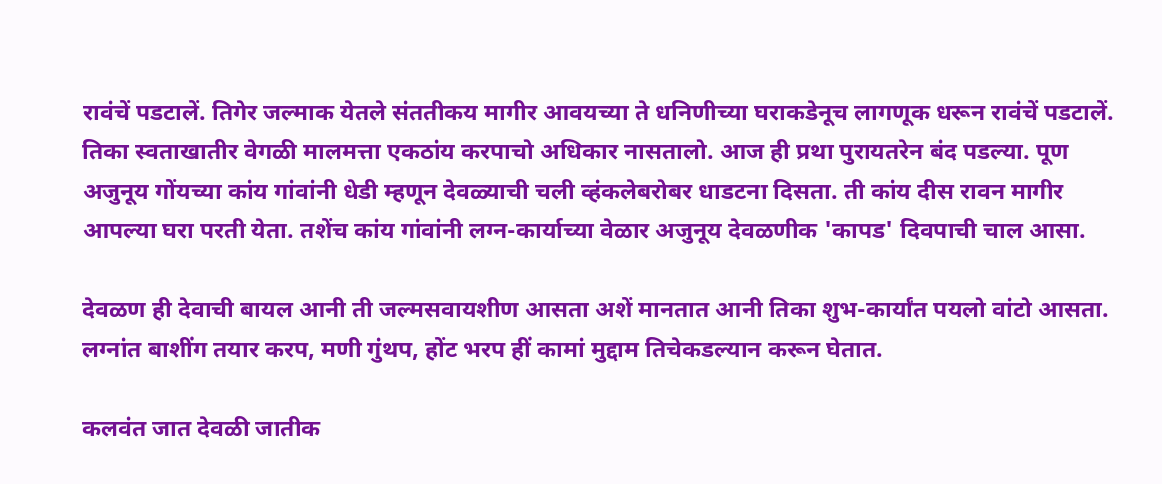रावंचें पडटालें. तिगेर जल्माक येतले संततीकय मागीर आवयच्या ते धनिणीच्या घराकडेनूच लागणूक धरून रावंचें पडटालें. तिका स्वताखातीर वेगळी मालमत्ता एकठांय करपाचो अधिकार नासतालो. आज ही प्रथा पुरायतरेन बंद पडल्या. पूण अजुनूय गोंयच्या कांय गांवांनी धेडी म्हणून देवळ्याची चली व्हंकलेबरोबर धाडटना दिसता. ती कांय दीस रावन मागीर आपल्या घरा परती येता. तशेंच कांय गांवांनी लग्न-कार्याच्या वेळार अजुनूय देवळणीक 'कापड' दिवपाची चाल आसा.

देवळण ही देवाची बायल आनी ती जल्मसवायशीण आसता अशें मानतात आनी तिका शुभ-कार्यांत पयलो वांटो आसता. लग्नांत बाशींग तयार करप, मणी गुंथप, होंट भरप हीं कामां मुद्दाम तिचेकडल्यान करून घेतात.

कलवंत जात देवळी जातीक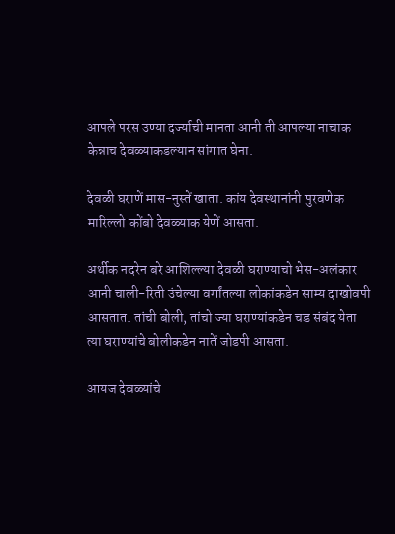आपले परस उण्या दर्ज्याची मानता आनी ती आपल्या नाचाक केन्नाच देवळ्याकडल्यान सांगात घेना.

देवळी घराणें मास-नुस्तें खाता. कांय देवस्थानांनी पुरवणेक मारिल्लो कोंबो देवळ्याक येणें आसता.

अर्थीक नदरेन बरे आशिल्ल्या देवळी घराण्याचो भेस-अलंकार आनी चाली-रिती उंचेल्या वर्गांतल्या लोकांकडेन साम्य दाखोवपी आसतात. तांची बोली, तांचो ज्या घराण्यांकडेन चड संबंद येता त्या घराण्यांचे बोलीकडेन नातें जोडपी आसता.

आयज देवळ्यांचे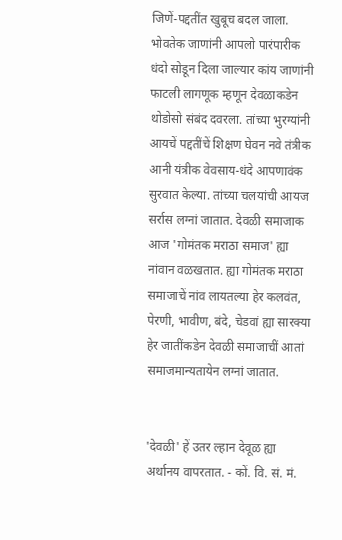जिणें-पद्दतींत खुबूच बदल जाला. भोवतेक जाणांनी आपलो पारंपारीक धंदो सोडून दिला जाल्यार कांय जाणांनी फाटली लागणूक म्हणून देवळाकडेन थोडोसो संबंद दवरला. तांच्या भुरग्यांनी आयचें पद्दतींचें शिक्षण घेवन नवे तंत्रीक आनी यंत्रीक वेवसाय-धंदे आपणावंक सुरवात केल्या. तांच्या चलयांची आयज सर्रास लग्नां जातात. देवळी समाजाक आज 'गोमंतक मराठा समाज' ह्या नांवान वळखतात. ह्या गोमंतक मराठा समाजाचें नांव लायतल्या हेर कलवंत, पेरणी, भावीण, बंदे, चेडवां ह्या सारक्या हेर जातींकडेन देवळी समाजाचीं आतां समाजमान्यतायेन लग्नां जातात.


'देवळी' हें उतर ल्हान देवूळ ह्या अर्थानय वापरतात. - कों. वि. सं. मं.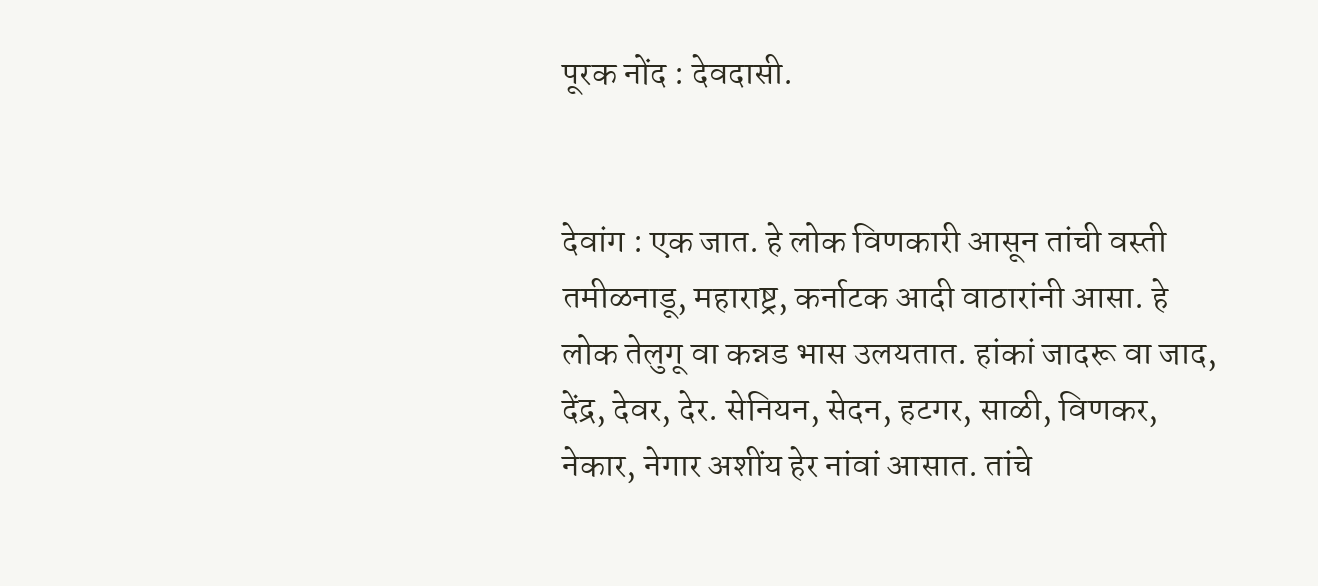पूरक नोंद : देवदासी.


देवांग : एक जात. हे लोक विणकारी आसून तांची वस्ती तमीळनाडू, महाराष्ट्र, कर्नाटक आदी वाठारांनी आसा. हे लोक तेलुगू वा कन्नड भास उलयतात. हांकां जादरू वा जाद, देंद्र, देवर, देर. सेनियन, सेदन, हटगर, साळी, विणकर, नेकार, नेगार अशींय हेर नांवां आसात. तांचे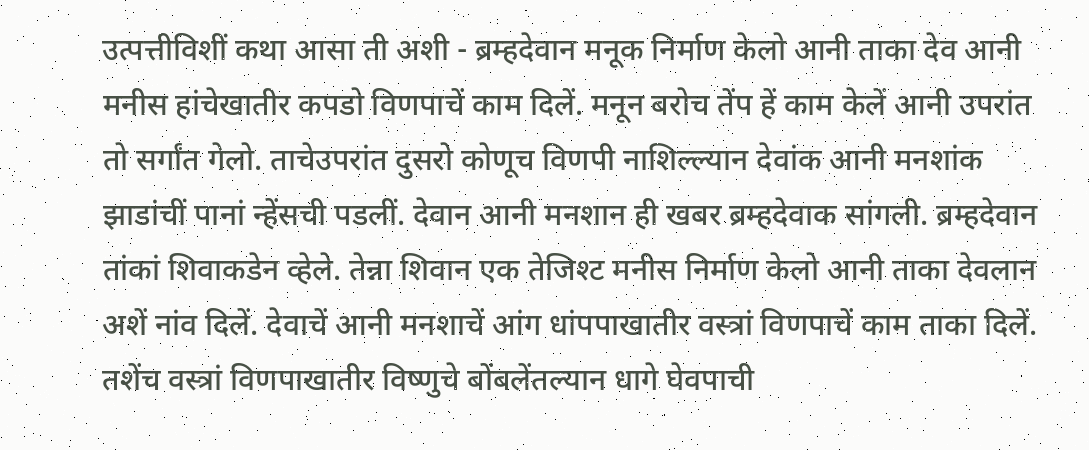उत्पत्तीविशीं कथा आसा ती अशी - ब्रम्हदेवान मनूक निर्माण केलो आनी ताका देव आनी मनीस हांचेखातीर कपडो विणपाचें काम दिलें. मनून बरोच तेंप हें काम केलें आनी उपरांत तो सर्गांत गेलो. ताचेउपरांत दुसरो कोणूच विणपी नाशिल्ल्यान देवांक आनी मनशांक झाडांचीं पानां न्हेंसची पडलीं. देवान आनी मनशान ही खबर ब्रम्हदेवाक सांगली. ब्रम्हदेवान तांकां शिवाकडेन व्हेले. तेन्ना शिवान एक तेजिश्ट मनीस निर्माण केलो आनी ताका देवलान अशें नांव दिलें. देवाचें आनी मनशाचें आंग धांपपाखातीर वस्त्रां विणपाचें काम ताका दिलें. तशेंच वस्त्रां विणपाखातीर विष्णुचे बोंबलेंतल्यान धागे घेवपाची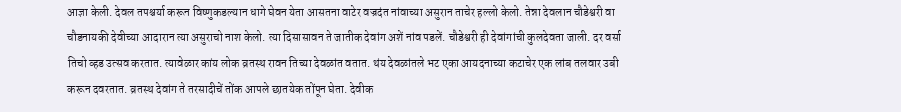आज्ञा केली. देवल तपश्चर्या करून विष्णुकडल्यान धागे घेवन येता आसतना वाटेर वज्रदंत नांवाच्या असुरान ताचेर हल्लो केलो. तेन्ना देवलान चौडेश्वरी वा चौडनायकी देवीच्या आदारान त्या असुराचो नाश केलो. त्या दिसासावन ते जातीक देवांग अशें नांव पडलें. चौडेश्वरी ही देवांगांची कुलदेवता जाली. दर वर्सा तिचो व्हड उत्सव करतात. त्यावेळार कांय लोक व्रतस्थ रावन तिच्या देवळांत वतात. थंय देवळांतले भट एका आयदनाच्या कटाचेर एक लांब तलवार उबी करून दवरतात. व्रतस्थ देवांग ते तरसादीचें तोंक आपले छातयेक तोंपून घेता. देवीक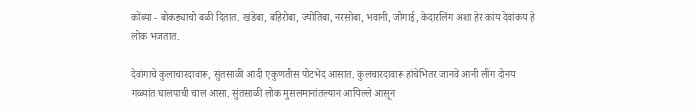कोंब्या - बोकड्याचो बळी दितात. खंडेबा, बहिरोबा, ज्योतिबा, नरसोबा, भवानी, जोगाई, केदारलिंग अशा हेर कांय देवांकय हे लोक भजतात.

देवांगाचे कुलाचारदावारू, सुंतसाळी आदी एकुणतीस पोटभेद आसात. कुलचारदावारू हांचेभितर जानवें आनी लींग दोनय गळ्यांत घालपाची चाल आसा. सुंतसाळी लोक मुसलमानांतल्यान आयिल्ले आसून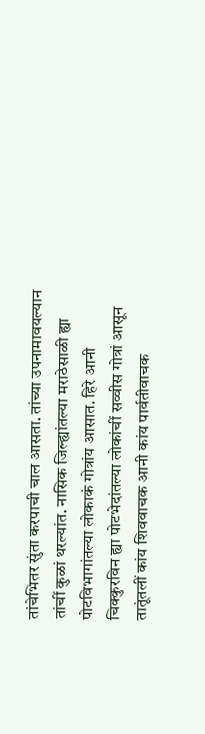तांचेभितर सुंता करपाची चाल आसता. तांच्या उपनामावयल्यान तांचीं कुळां थरल्यांत. नासिक जिल्ह्यांतल्या मराठेसाळी ह्या पोटविभागांतल्या लोकाकं गोत्रांय आसात. हिरे आनी चिक्कुरविन ह्या पोटभेदांतल्या लोकांचीं सव्वीस गोत्रां आसून तातूंतलीं कांय शिववाचक आनी कांय पार्वतीवाचक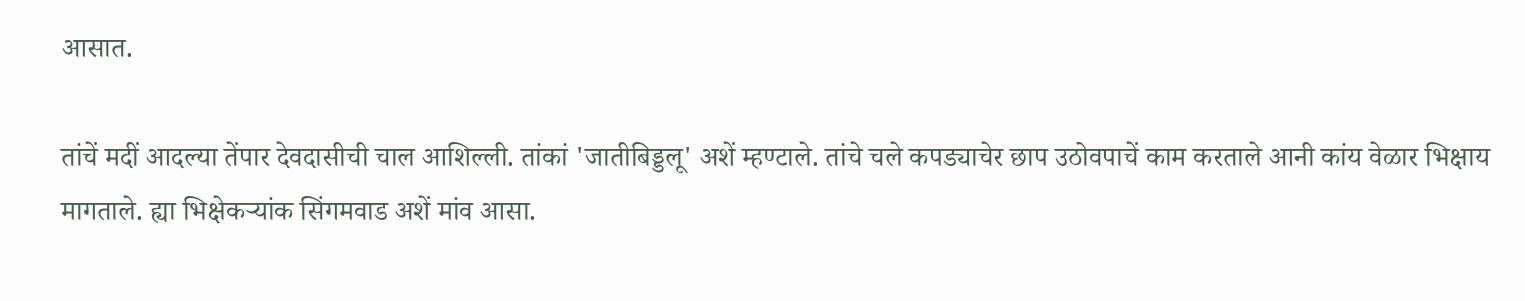आसात.

तांचें मदीं आदल्या तेंपार देवदासीची चाल आशिल्ली. तांकां 'जातीबिड्डलू' अशें म्हण्टाले. तांचे चले कपड्याचेर छाप उठोवपाचें काम करताले आनी कांय वेळार भिक्षाय मागताले. ह्या भिक्षेकऱ्यांक सिंगमवाड अशें मांव आसा.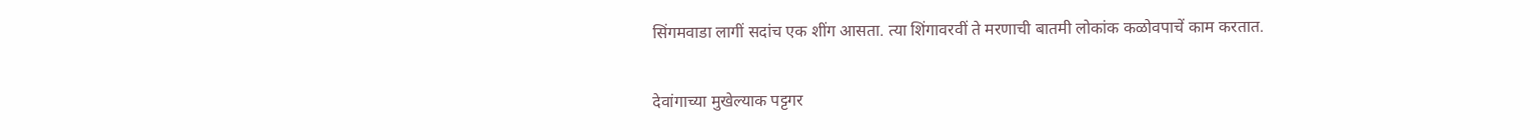सिंगमवाडा लागीं सदांच एक शींग आसता. त्या शिंगावरवीं ते मरणाची बातमी लोकांक कळोवपाचें काम करतात.

देवांगाच्या मुखेल्याक पट्टगर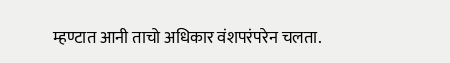म्हण्टात आनी ताचो अधिकार वंशपरंपरेन चलता.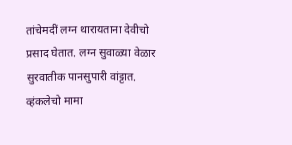तांचेमदीं लग्न थारायताना देवीचो प्रसाद घेतात. लग्न सुवाळ्या वेळार सुरवातीक पानसुपारी वांट्टात. व्हंकलेचो मामा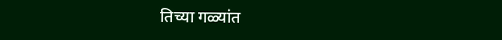तिच्या गळ्यांत